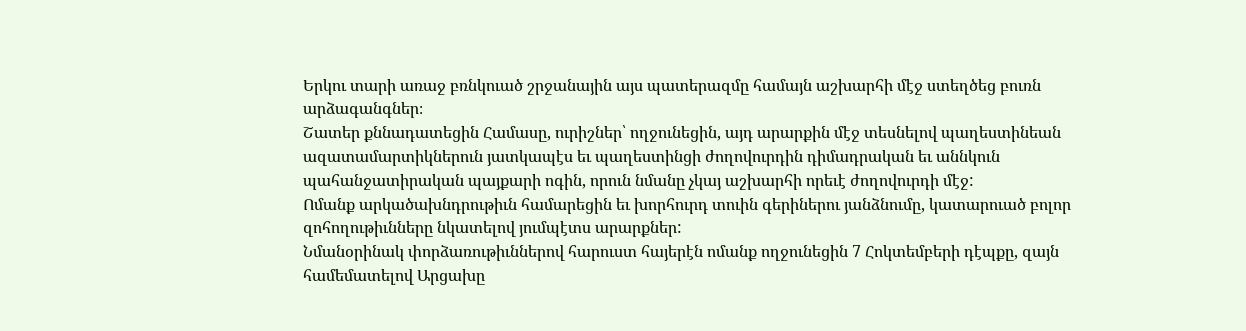Երկու տարի առաջ բռնկուած շրջանային այս պատերազմը համայն աշխարհի մէջ ստեղծեց բուռն արձագանգներ։
Շատեր քննադատեցին Համասը, ուրիշներ՝ ողջունեցին, այդ արարքին մէջ տեսնելով պաղեստինեան ազատամարտիկներուն յատկապէս եւ պաղեստինցի ժողովուրդին դիմադրական եւ աննկուն պահանջատիրական պայքարի ոգին, որուն նմանը չկայ աշխարհի որեւէ ժողովուրդի մէջ:
Ոմանք արկածախնդրութիւն համարեցին եւ խորհուրդ տուին գերիներու յանձնումը, կատարուած բոլոր զոհողութիւնները նկատելով յումպէտս արարքներ:
Նմանօրինակ փորձառութիւններով հարուստ հայերէն ոմանք ողջունեցին 7 Հոկտեմբերի դէպքը, զայն համեմատելով Արցախը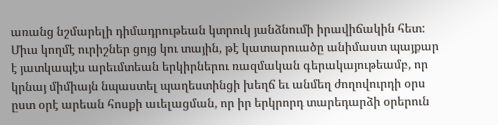առանց նշմարելի դիմադրութեան կտրուկ յանձնումի իրավիճակին հետ: Միւս կողմէ ուրիշներ ցոյց կու տային, թէ կատարուածը անիմաստ պայքար է յատկապէս արեւմտեան երկիրներու ռազմական գերակայութեամբ, որ կրնայ միմիայն նպաստել պաղեստինցի խեղճ եւ անմեղ ժողովուրդի օրս ըստ օրէ արեան հոսքի աւելացման, որ իր երկրորդ տարեդարձի օրերուն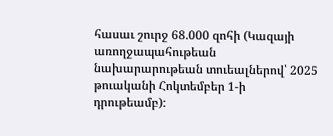հասաւ շուրջ 68.000 զոհի (Կազայի առողջապահութեան նախարարութեան տուեալներով՝ 2025 թուականի Հոկտեմբեր 1-ի դրութեամբ):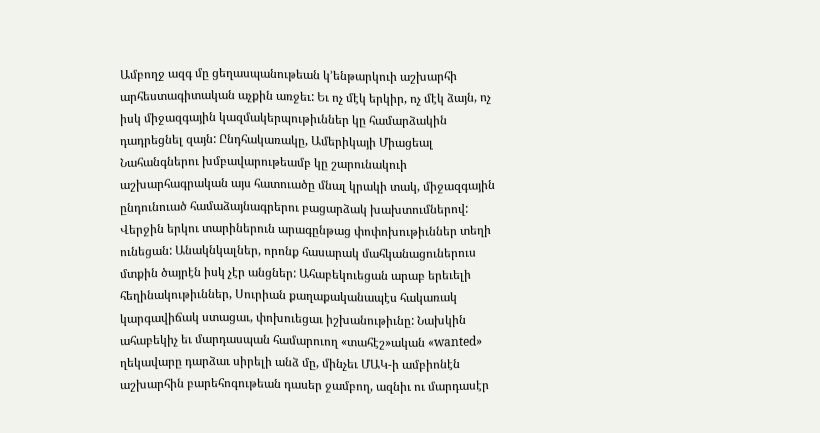Ամբողջ ազգ մը ցեղասպանութեան կ’ենթարկուի աշխարհի արհեստագիտական աչքին առջեւ: Եւ ոչ մէկ երկիր, ոչ մէկ ձայն, ոչ իսկ միջազգային կազմակերպութիւններ կը համարձակին դադրեցնել զայն: Ընդհակառակը, Ամերիկայի Միացեալ Նահանգներու խմբավարութեամբ կը շարունակուի աշխարհագրական այս հատուածը մնալ կրակի տակ, միջազգային ընդունուած համաձայնագրերու բացարձակ խախտումներով:
Վերջին երկու տարիներուն արագընթաց փոփոխութիւններ տեղի ունեցան: Անակնկալներ, որոնք հասարակ մահկանացուներուս մտքին ծայրէն իսկ չէր անցներ: Ահաբեկուեցան արաբ երեւելի հեղինակութիւններ, Սուրիան քաղաքականապէս հակառակ կարգավիճակ ստացաւ, փոխուեցաւ իշխանութիւնը: Նախկին ահաբեկիչ եւ մարդասպան համարուող «տահէշ»ական «wanted» ղեկավարը դարձաւ սիրելի անձ մը, մինչեւ ՄԱԿ-ի ամբիոնէն աշխարհին բարեհոգութեան դասեր ջամբող, ազնիւ ու մարդասէր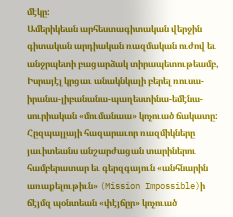մէկը:
Ամերիկեան արհեստագիտական վերջին գիտական արդիական ռազմական ուժով եւ անջրպետի բացարձակ տիրապետութեամբ, Իսրայէլ կրցաւ անակնկալի բերել ռուսա- իրանա-լիբանանա-պաղեստինա-եմէնա-սուրիական «մումանաա» կոչուած ճակատը: Հըզպալլայի հազարաւոր ռազմիկները յաւիտեանս անշարժացան տարիներու համբերատար եւ գերզգայուն «անհնարին առաքելութիւն» (Mission Impossible)ի ճէյմզ պօնտեան «փէյճըր» կոչուած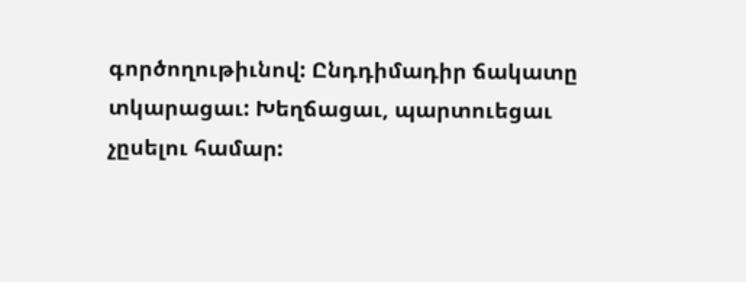գործողութիւնով: Ընդդիմադիր ճակատը տկարացաւ: Խեղճացաւ, պարտուեցաւ չըսելու համար: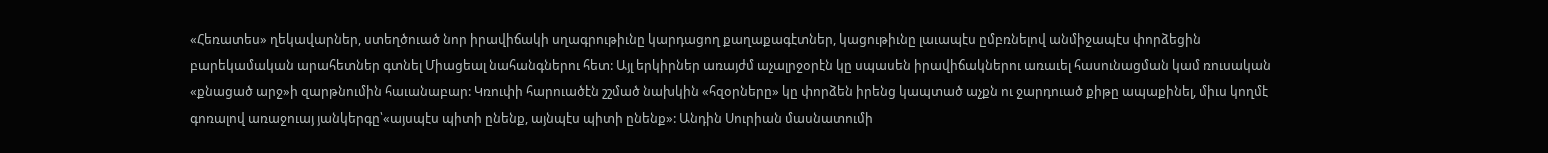«Հեռատես» ղեկավարներ, ստեղծուած նոր իրավիճակի սղագրութիւնը կարդացող քաղաքագէտներ, կացութիւնը լաւապէս ըմբռնելով անմիջապէս փորձեցին բարեկամական արահետներ գտնել Միացեալ նահանգներու հետ: Այլ երկիրներ առայժմ աչալրջօրէն կը սպասեն իրավիճակներու առաւել հասունացման կամ ռուսական «քնացած արջ»ի զարթնումին հաւանաբար: Կռուփի հարուածէն շշմած նախկին «հզօրները» կը փորձեն իրենց կապտած աչքն ու ջարդուած քիթը ապաքինել, միւս կողմէ գոռալով առաջուայ յանկերգը՝«այսպէս պիտի ընենք, այնպէս պիտի ընենք»: Անդին Սուրիան մասնատումի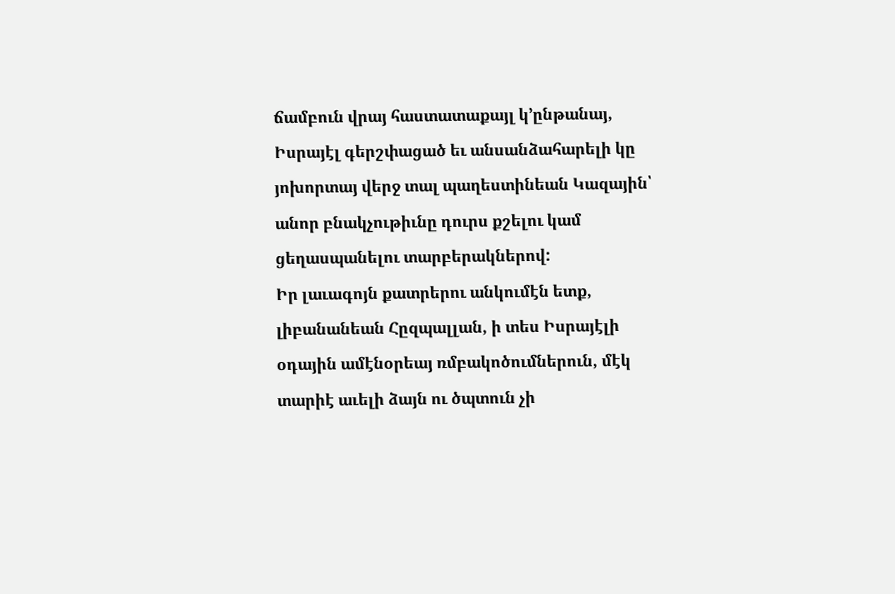ճամբուն վրայ հաստատաքայլ կ’ընթանայ, Իսրայէլ գերշփացած եւ անսանձահարելի կը յոխորտայ վերջ տալ պաղեստինեան Կազային՝ անոր բնակչութիւնը դուրս քշելու կամ ցեղասպանելու տարբերակներով:
Իր լաւագոյն քատրերու անկումէն ետք, լիբանանեան Հըզպալլան, ի տես Իսրայէլի օդային ամէնօրեայ ռմբակոծումներուն, մէկ տարիէ աւելի ձայն ու ծպտուն չի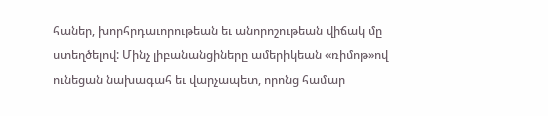հաներ, խորհրդաւորութեան եւ անորոշութեան վիճակ մը ստեղծելով: Մինչ լիբանանցիները ամերիկեան «ռիմոթ»ով ունեցան նախագահ եւ վարչապետ, որոնց համար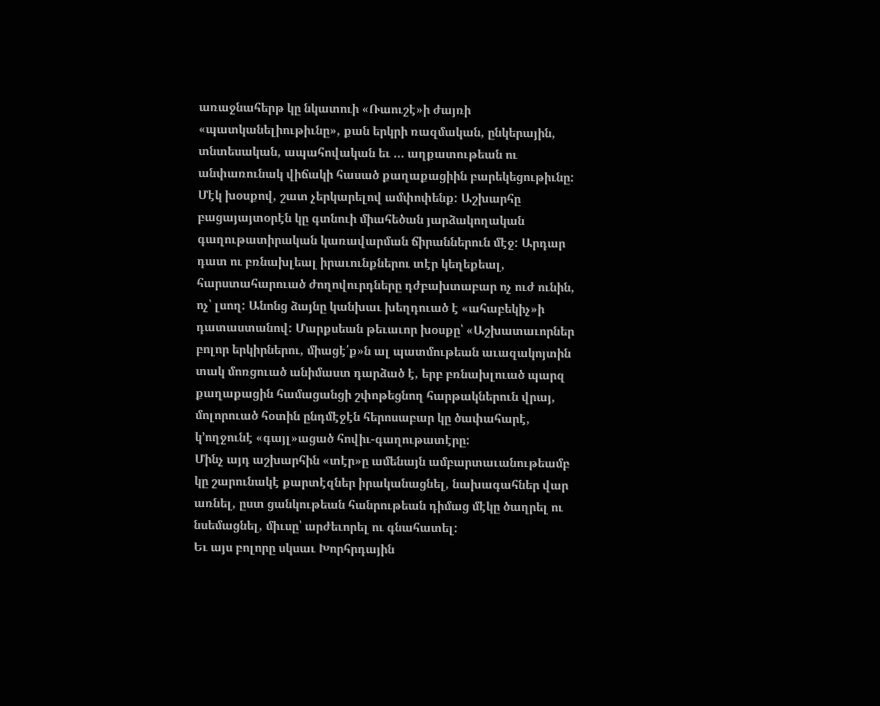առաջնահերթ կը նկատուի «Ռաուշէ»ի ժայռի «պատկանելիութիւնը», քան երկրի ռազմական, ընկերային, տնտեսական, ապահովական եւ … աղքատութեան ու անփառունակ վիճակի հասած քաղաքացիին բարեկեցութիւնը:
Մէկ խօսքով, շատ չերկարելով ամփոփենք: Աշխարհը բացայայտօրէն կը գտնուի միահեծան յարձակողական գաղութատիրական կառավարման ճիրաններուն մէջ: Արդար դատ ու բռնախլեալ իրաւունքներու տէր կեղեքեալ, հարստահարուած ժողովուրդները դժբախտաբար ոչ ուժ ունին, ոչ՝ լսող: Անոնց ձայնը կանխաւ խեղդուած է «ահաբեկիչ»ի դատաստանով: Մարքսեան թեւաւոր խօսքը՝ «Աշխատաւորներ բոլոր երկիրներու, միացէ՛ք»ն ալ պատմութեան աւազակոյտին տակ մոռցուած անիմաստ դարձած է, երբ բռնախլուած պարզ քաղաքացին համացանցի շփոթեցնող հարթակներուն վրայ, մոլորուած հօտին ընդմէջէն հերոսաբար կը ծափահարէ, կ’ողջունէ «գայլ»ացած հովիւ-գաղութատէրը:
Մինչ այդ աշխարհին «տէր»ը ամենայն ամբարտաւանութեամբ կը շարունակէ քարտէզներ իրականացնել, նախագահներ վար առնել, ըստ ցանկութեան հանրութեան դիմաց մէկը ծաղրել ու նսեմացնել, միւսը՝ արժեւորել ու գնահատել:
Եւ այս բոլորը սկսաւ Խորհրդային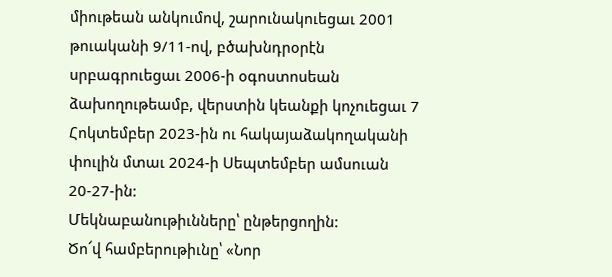միութեան անկումով, շարունակուեցաւ 2001 թուականի 9/11-ով, բծախնդրօրէն սրբագրուեցաւ 2006-ի օգոստոսեան ձախողութեամբ, վերստին կեանքի կոչուեցաւ 7 Հոկտեմբեր 2023-ին ու հակայաձակողականի փուլին մտաւ 2024-ի Սեպտեմբեր ամսուան 20-27-ին:
Մեկնաբանութիւնները՝ ընթերցողին:
Ծո՜վ համբերութիւնը՝ «Նոր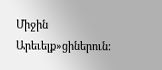Միջին Արեւելք»ցիներուն: